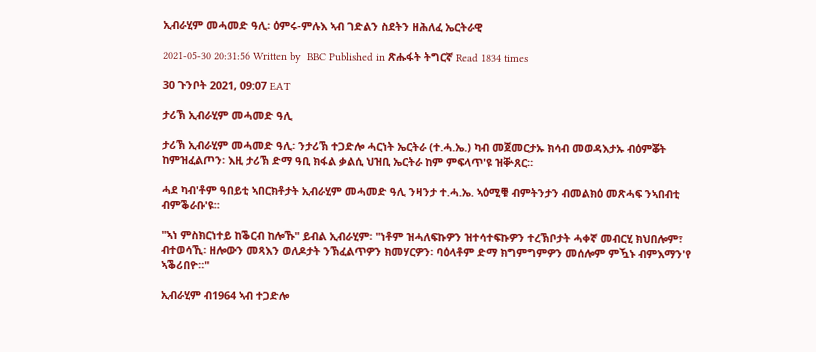ኢብራሂም መሓመድ ዓሊ፡ ዕምሩ-ምሉእ ኣብ ገድልን ስደትን ዘሕለፈ ኤርትራዊ

2021-05-30 20:31:56 Written by  BBC Published in ጽሑፋት ትግርኛ Read 1834 times

30 ጉንቦት 2021, 09:07 EAT

ታሪኽ ኢብራሂም መሓመድ ዓሊ

ታሪኽ ኢብራሂም መሓመድ ዓሊ፡ ንታሪኽ ተጋድሎ ሓርነት ኤርትራ (ተ.ሓ.ኤ.) ካብ መጀመርታኡ ክሳብ መወዳእታኡ ብዕምቖት ከምዝፈልጦን፡ እዚ ታሪኽ ድማ ዓቢ ክፋል ቃልሲ ህዝቢ ኤርትራ ከም ምፍላጥ'ዩ ዝቝጸር።

ሓደ ካብ'ቶም ዓበይቲ ኣበርክቶታት ኢብራሂም መሓመድ ዓሊ ንዛንታ ተ.ሓ.ኤ. ኣዕሚቑ ብምትንታን ብመልክዕ መጽሓፍ ንኣበብቲ ብምቕራቡ'ዩ።

"ኣነ ምስክርነተይ ከቕርብ ከሎኹ" ይብል ኢብራሂም፡ "ነቶም ዝሓለፍኩዎን ዝተሳተፍኩዎን ተረኽቦታት ሓቀኛ መብርሂ ክህበሎም፣ ብተወሳኺ፡ ዘሎውን መጻእን ወለዶታት ንኽፈልጥዎን ክመሃርዎን፡ ባዕላቶም ድማ ክግምግምዎን መሰሎም ምዃኑ ብምእማን'የ ኣቕሪበዮ።"

ኢብራሂም ብ1964 ኣብ ተጋድሎ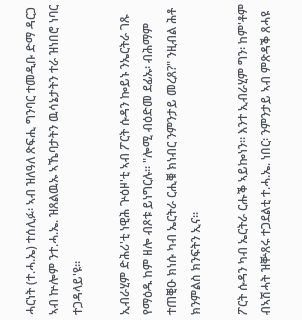ሓርነት (ተ.ሓ.ኤ) ተሰሊፉ፡ ኣብ ዝለዓለ ጽፍሒ ግንባር ተመዲቡ ድማ ዳርጋ ኣብ ኵሎም ንተ.ሓ.ኤ. ዝጸልዉኡ ኣኼባታትን ዉሳኔታትን ተራ ዝነበሮ ነባር ተጋዳላይ'ዩ።

ኢብራሂም ድሕሪ'ቲ ነዊሕ ጕዕዞ'ቲ ኣብ ፖርት ሱዳን ኰይኑ ንኤርትራ ገጹ የማዕዱ ከም ዘሎ ብጾቱ ይነግርሉ። "ሎሚ ብዕድመ ደፊኡ፡ ብሕማም ተጠቒዑ ክነሱ ካብ ኤርትራ ርሒቑ ክነብር ንምንታይ መረጸ?" ንዚብል ሕቶ ክንምልስ ክንፍትን ኢና።

ፖርት ሱዳን ካብ ኤርትራ ርሑቕ ኣይኰነን። እንተ ኢብራሂም ግን፡ ከም'ቶም ብኣሽሓት ዝቝጸሩ ተጋደልቲ ተ.ሓ.ኤ. ነበር፡ ንምንታይ ኣብ ምጽዳቕ ጸሓዩ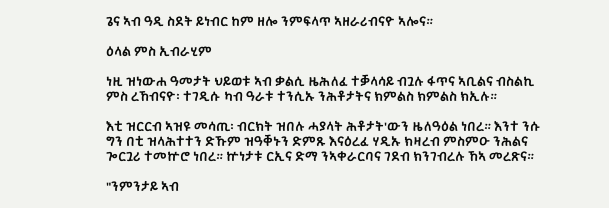ጌና ኣብ ዓዲ ስደት ይነብር ከም ዘሎ ንምፍላጥ ኣዘራሪብናዮ ኣሎና።

ዕላል ምስ ኢብራሂም

ነዚ ዝነውሐ ዓመታት ህይወቱ ኣብ ቃልሲ ዜሕለፈ ተቓላሳይ ብጓሉ ፋጥና ኣቢልና ብስልኪ ምስ ረኸብናዮ፡ ተገዲሱ ካብ ዓራቱ ተንሲኡ ንሕቶታትና ክምልስ ክምልስ ክኢሉ።

እቲ ዝርርብ ኣዝዩ መሳጢ፡ ብርክት ዝበሉ ሓያላት ሕቶታት'ውን ዜለዓዕል ነበረ። እንተ ንሱ ግን በቲ ዝላሕተተን ድኹም ዝዓቐኑን ድምጹ እናዕረፈ ሃዲኡ ክዛረብ ምስምዑ ንሕልና ጐርጓሪ ተመኵሮ ነበረ። ኵነታቱ ርኢና ድማ ንኣቀራርባና ገደብ ክንገብረሉ ኸኣ መረጽና።

"ንምንታይ ኣብ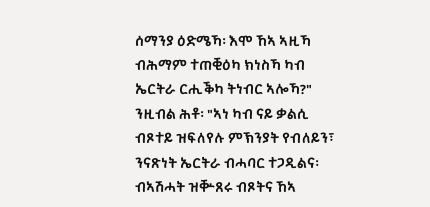ሰማንያ ዕድሜኻ፡ እሞ ኸኣ ኣዚኻ ብሕማም ተጠቒዕካ ክነስኻ ካብ ኤርትራ ርሒቕካ ትነብር ኣሎኻ?" ንዚብል ሕቶ፡ "ኣነ ካብ ናይ ቃልሲ ብጾተይ ዝፍለየሉ ምኽንያት የብለይን፣ ንናጽነት ኤርትራ ብሓባር ተጋዲልና፡ ብኣሽሓት ዝቝጸሩ ብጾትና ኸኣ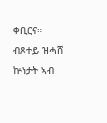ቀቢርና። ብጾተይ ዝሓሸ ኵነታት ኣብ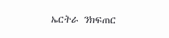ኤርትራ ንክፍጠር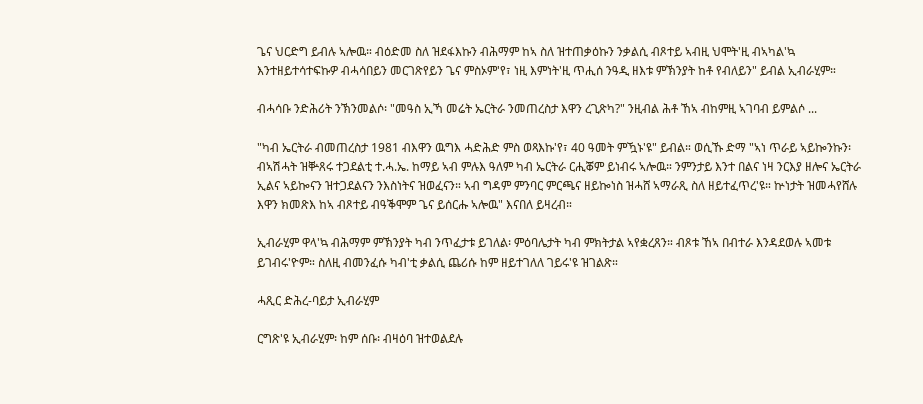ጌና ህርድግ ይብሉ ኣሎዉ። ብዕድመ ስለ ዝደፋእኩን ብሕማም ከኣ ስለ ዝተጠቃዕኩን ንቃልሲ ብጾተይ ኣብዚ ህሞት'ዚ ብኣካል'ኳ እንተዘይተሳተፍኩዎ ብሓሳበይን መርገጽየይን ጌና ምስኦም'የ፣ ነዚ እምነት'ዚ ጥሒሰ ንዓዲ ዘእቱ ምኽንያት ከቶ የብለይን" ይብል ኢብራሂም።

ብሓሳቡ ንድሕሪት ንኽንመልሶ፡ "መዓስ ኢኻ መሬት ኤርትራ ንመጠረስታ እዋን ረጊጽካ?" ንዚብል ሕቶ ኸኣ ብከምዚ ኣገባብ ይምልሶ ...

"ካብ ኤርትራ ብመጠረስታ 1981 ብእዋን ዉግእ ሓድሕድ ምስ ወጻእኩ'የ፣ 40 ዓመት ምዃኑ'ዩ" ይብል። ወሲኹ ድማ "ኣነ ጥራይ ኣይኰንኩን፡ ብኣሽሓት ዝቝጸሩ ተጋደልቲ ተ.ሓ.ኤ. ከማይ ኣብ ምሉእ ዓለም ካብ ኤርትራ ርሒቖም ይነብሩ ኣሎዉ። ንምንታይ እንተ በልና ነዛ ንርእያ ዘሎና ኤርትራ ኢልና ኣይኰናን ዝተጋደልናን ንእስነትና ዝወፈናን። ኣብ ግዳም ምንባር ምርጫና ዘይኰነስ ዝሓሸ ኣማራጺ ስለ ዘይተፈጥረ'ዩ። ኵነታት ዝመሓየሸሉ እዋን ክመጽእ ከኣ ብጾተይ ብዓቕሞም ጌና ይሰርሑ ኣሎዉ" እናበለ ይዛረብ።

ኢብራሂም ዋላ'ኳ ብሕማም ምኽንያት ካብ ንጥፈታቱ ይገለል፡ ምዕባሌታት ካብ ምክትታል ኣየቋረጸን። ብጾቱ ኸኣ በብተራ እንዳደወሉ ኣመቱ ይገብሩ'ዮም። ስለዚ ብመንፈሱ ካብ'ቲ ቃልሲ ጨሪሱ ከም ዘይተገለለ ገይሩ'ዩ ዝገልጽ።

ሓጺር ድሕረ-ባይታ ኢብራሂም

ርግጽ'ዩ ኢብራሂም፡ ከም ሰቡ፡ ብዛዕባ ዝተወልደሉ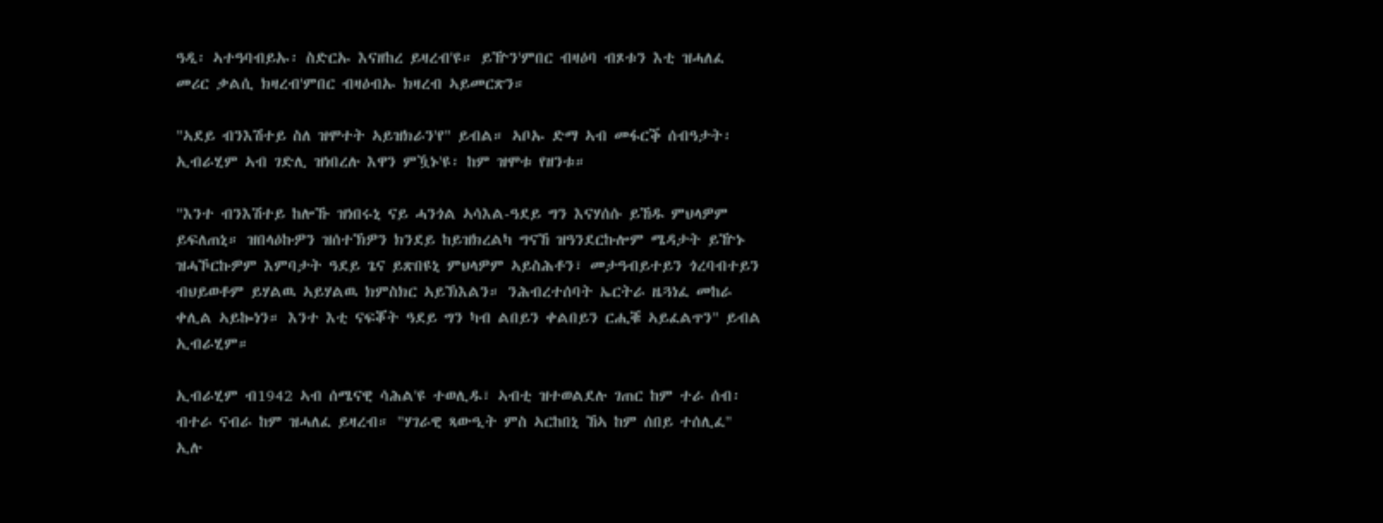ዓዲ፡ ኣተዓባብይኡ፡ ስድርኡ እናዘከረ ይዛረብ'ዩ። ይዅን'ምበር ብዛዕባ ብጾቱን እቲ ዝሓለፈ መሪር ቃልሲ ክዛረብ'ምበር ብዛዕብኡ ክዛረብ ኣይመርጽን።

"ኣደይ ብንእሽተይ ስለ ዝሞተት ኣይዝክራን'የ" ይብል። ኣቦኡ ድማ ኣብ መፋርቕ ሰብዓታት፡ ኢብራሂም ኣብ ገድሊ ዝነበረሉ እዋን ምዃኑ'ዩ፡ ከም ዝሞቱ የዘንቱ።

"እንተ ብንእሽተይ ከሎኹ ዝነበሩኒ ናይ ሓንጎል ኣሳእል-ዓደይ ግን እናሃሰሱ ይኸዱ ምህላዎም ይፍለጠኒ። ዝበላዕኩዎን ዝሰተኽዎን ክንደይ ከይዝክረልካ ግናኸ ዝዓንደርኩሎም ሜዳታት ይዅኑ ዝሓኾርኩዎም እምባታት ዓደይ ጌና ይጽበዩኒ ምህላዎም ኣይስሕቶን፣ መታዓብይተይን ጎረባብተይን ብህይወቶም ይሃልዉ ኣይሃልዉ ክምስክር ኣይኽእልን። ንሕብረተሰባት ኤርትራ ዜጓነፈ መከራ ቀሊል ኣይኰነን። እንተ እቲ ናፍቖት ዓደይ ግን ካብ ልበይን ቀልበይን ርሒቑ ኣይፈልጥን" ይብል ኢብራሂም።

ኢብራሂም ብ1942 ኣብ ሰሜናዊ ሳሕል'ዩ ተወሊዱ፣ ኣብቲ ዝተወልደሉ ገጠር ከም ተራ ሰብ፡ ብተራ ናብራ ከም ዝሓለፈ ይዛረብ። "ሃገራዊ ጻውዒት ምስ ኣርከበኒ ኸኣ ከም ሰበይ ተሰሊፈ" ኢሉ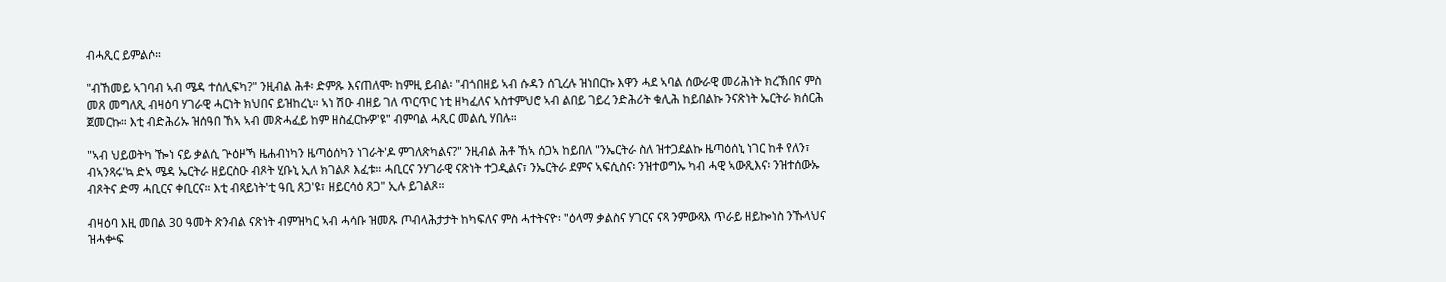ብሓጺር ይምልሶ።

"ብኸመይ ኣገባብ ኣብ ሜዳ ተሰሊፍካ?" ንዚብል ሕቶ፡ ድምጹ እናጠለሞ፡ ከምዚ ይብል፡ "ብጎበዘይ ኣብ ሱዳን ሰጊረሉ ዝነበርኩ እዋን ሓደ ኣባል ሰውራዊ መሪሕነት ክረኽበና ምስ መጸ መግለጺ ብዛዕባ ሃገራዊ ሓርነት ክህበና ይዝከረኒ። ኣነ ሽዑ ብዘይ ገለ ጥርጥር ነቲ ዘካፈለና ኣስተምህሮ ኣብ ልበይ ገይረ ንድሕሪት ቁሊሕ ከይበልኩ ንናጽነት ኤርትራ ክሰርሕ ጀመርኩ። እቲ ብድሕሪኡ ዝሰዓበ ኸኣ ኣብ መጽሓፈይ ከም ዘስፈርኩዎ'ዩ" ብምባል ሓጺር መልሲ ሃበሉ።

"ኣብ ህይወትካ ዀነ ናይ ቃልሲ ጕዕዞኻ ዜሐብነካን ዜጣዕሰካን ነገራት'ዶ ምገለጽካልና?" ንዚብል ሕቶ ኸኣ ሰጋኣ ከይበለ "ንኤርትራ ስለ ዝተጋደልኩ ዜጣዕሰኒ ነገር ከቶ የለን፣ ብኣንጻሩ'ኳ ድኣ ሜዳ ኤርትራ ዘይርስዑ ብጾት ሂቡኒ ኢለ ክገልጾ እፈቱ። ሓቢርና ንሃገራዊ ናጽነት ተጋዲልና፣ ንኤርትራ ደምና ኣፍሲስና፡ ንዝተወግኡ ካብ ሓዊ ኣውጺእና፡ ንዝተሰውኡ ብጾትና ድማ ሓቢርና ቀቢርና። እቲ ብጻይነት'ቲ ዓቢ ጸጋ'ዩ፣ ዘይርሳዕ ጸጋ" ኢሉ ይገልጾ።

ብዛዕባ እዚ መበል 30 ዓመት ጽንብል ናጽነት ብምዝካር ኣብ ሓሳቡ ዝመጹ ጦብላሕታታት ከካፍለና ምስ ሓተትናዮ፡ "ዕላማ ቃልስና ሃገርና ናጻ ንምውጻእ ጥራይ ዘይኰነስ ንኹላህና ዝሓቍፍ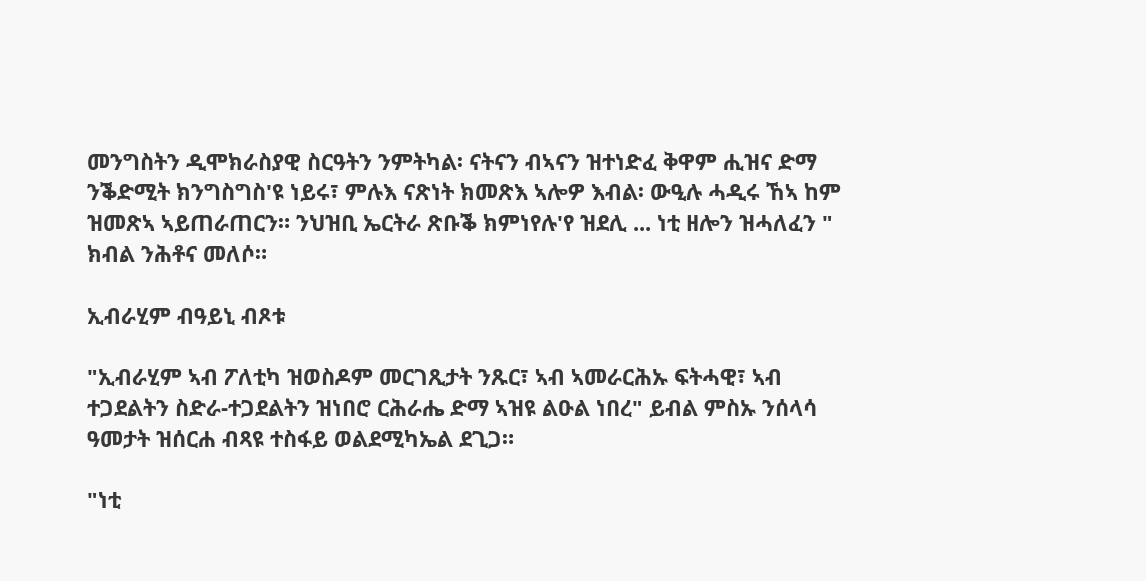መንግስትን ዲሞክራስያዊ ስርዓትን ንምትካል፡ ናትናን ብኣናን ዝተነድፈ ቅዋም ሒዝና ድማ ንቕድሚት ክንግስግስ'ዩ ነይሩ፣ ምሉእ ናጽነት ክመጽእ ኣሎዎ እብል፡ ውዒሉ ሓዲሩ ኸኣ ከም ዝመጽኣ ኣይጠራጠርን። ንህዝቢ ኤርትራ ጽቡቕ ክምነየሉ'የ ዝደሊ ... ነቲ ዘሎን ዝሓለፈን " ክብል ንሕቶና መለሶ።

ኢብራሂም ብዓይኒ ብጾቱ

"ኢብራሂም ኣብ ፖለቲካ ዝወስዶም መርገጺታት ንጹር፣ ኣብ ኣመራርሕኡ ፍትሓዊ፣ ኣብ ተጋደልትን ስድራ-ተጋደልትን ዝነበሮ ርሕራሔ ድማ ኣዝዩ ልዑል ነበረ" ይብል ምስኡ ንሰላሳ ዓመታት ዝሰርሐ ብጻዩ ተስፋይ ወልደሚካኤል ደጊጋ።

"ነቲ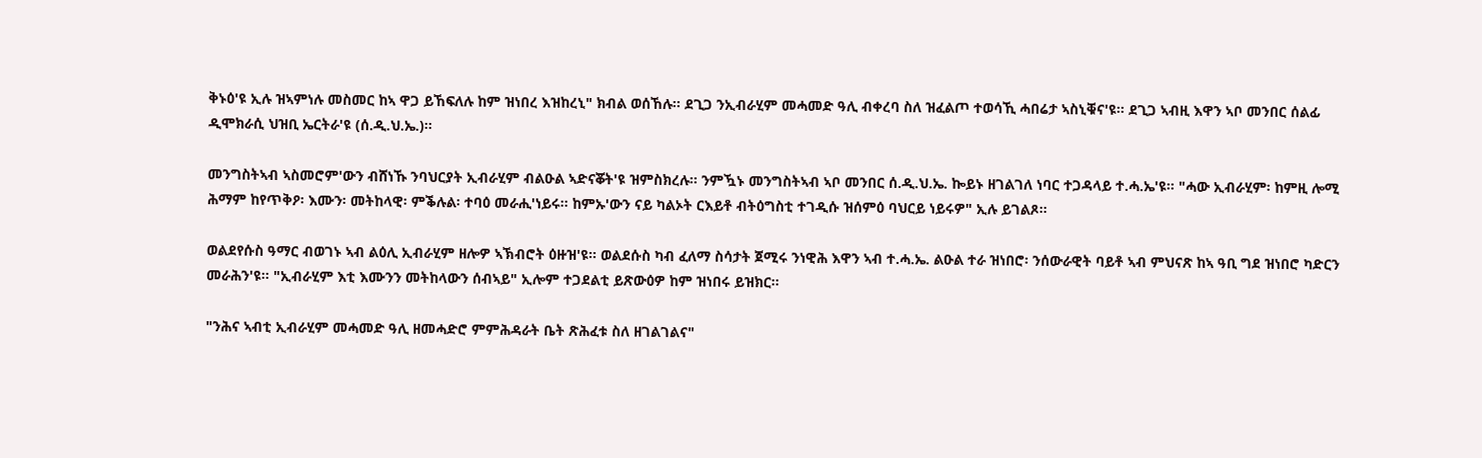ቅኑዕ'ዩ ኢሉ ዝኣምነሉ መስመር ከኣ ዋጋ ይኸፍለሉ ከም ዝነበረ እዝከረኒ" ክብል ወሰኸሉ። ደጊጋ ንኢብራሂም መሓመድ ዓሊ ብቀረባ ስለ ዝፈልጦ ተወሳኺ ሓበሬታ ኣስኒቑና'ዩ። ደጊጋ ኣብዚ እዋን ኣቦ መንበር ሰልፊ ዲሞክራሲ ህዝቢ ኤርትራ'ዩ (ሰ.ዲ.ህ.ኤ.)።

መንግስትኣብ ኣስመሮም'ውን ብሸነኹ ንባህርያት ኢብራሂም ብልዑል ኣድናቖት'ዩ ዝምስክረሉ። ንምዃኑ መንግስትኣብ ኣቦ መንበር ሰ.ዲ.ህ.ኤ. ኰይኑ ዘገልገለ ነባር ተጋዳላይ ተ.ሓ.ኤ'ዩ። "ሓው ኢብራሂም፡ ከምዚ ሎሚ ሕማም ከየጥቅዖ፡ እሙን፡ መትከላዊ፡ ምቕሉል፡ ተባዕ መራሒ'ነይሩ። ከምኡ'ውን ናይ ካልኦት ርእይቶ ብትዕግስቲ ተገዲሱ ዝሰምዕ ባህርይ ነይሩዎ" ኢሉ ይገልጾ።

ወልደየሱስ ዓማር ብወገኑ ኣብ ልዕሊ ኢብራሂም ዘሎዎ ኣኽብሮት ዕዙዝ'ዩ። ወልደሱስ ካብ ፈለማ ስሳታት ጀሚሩ ንነዊሕ እዋን ኣብ ተ.ሓ.ኤ. ልዑል ተራ ዝነበሮ፡ ንሰውራዊት ባይቶ ኣብ ምህናጽ ከኣ ዓቢ ግደ ዝነበሮ ካድርን መራሕን'ዩ። "ኢብራሂም እቲ እሙንን መትከላውን ሰብኣይ" ኢሎም ተጋደልቲ ይጽውዕዎ ከም ዝነበሩ ይዝክር።

"ንሕና ኣብቲ ኢብራሂም መሓመድ ዓሊ ዘመሓድሮ ምምሕዳራት ቤት ጽሕፈቱ ስለ ዘገልገልና"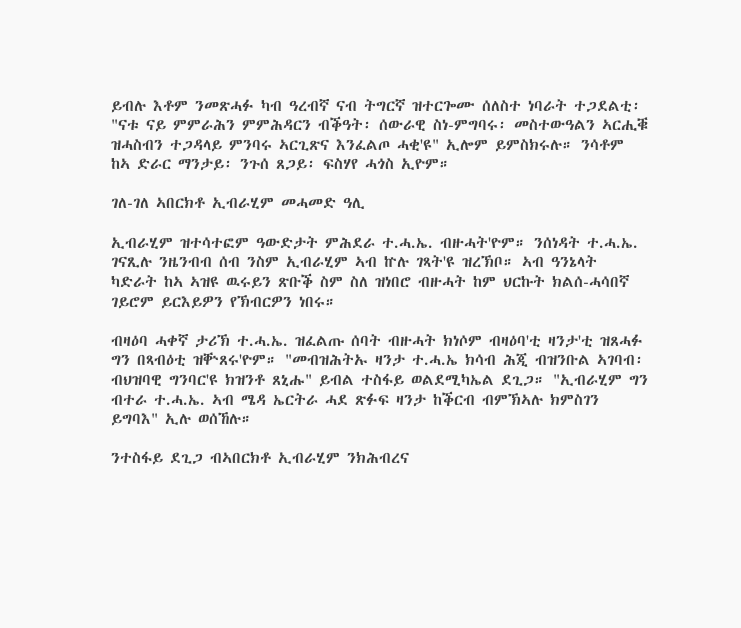ይብሉ እቶም ንመጽሓፉ ካብ ዓረብኛ ናብ ትግርኛ ዝተርጐሙ ሰለስተ ነባራት ተጋደልቲ፡ "ናቱ ናይ ምምራሕን ምምሕዳርን ብቕዓት፡ ሰውራዊ ስነ-ምግባሩ፡ መስተውዓልን ኣርሒቑ ዝሓስብን ተጋዳላይ ምንባሩ ኣርጊጽና እንፈልጦ ሓቂ'ዩ" ኢሎም ይምስክሩሉ። ንሳቶም ከኣ ድራር ማንታይ፡ ንጉሰ ጸጋይ፡ ፍስሃየ ሓጎስ ኢዮም።

ገለ-ገለ ኣበርክቶ ኢብራሂም መሓመድ ዓሊ

ኢብራሂም ዝተሳተፎም ዓውድታት ምሕደራ ተ.ሓ.ኤ. ብዙሓት'ዮም። ንሰነዳት ተ.ሓ.ኤ. ገናጺሉ ንዜንብብ ሰብ ንስም ኢብራሂም ኣብ ኵሉ ገጻት'ዩ ዝረኽቦ። ኣብ ዓንኔላት ካድራት ከኣ ኣዝዩ ዉሩይን ጽቡቕ ስም ስለ ዝነበሮ ብዙሓት ከም ህርኩት ክልሰ-ሓሳበኛ ገይሮም ይርእይዎን የኽብርዎን ነበሩ።

ብዛዕባ ሓቀኛ ታሪኽ ተ.ሓ.ኤ. ዝፈልጡ ሰባት ብዙሓት ክነሶም ብዛዕባ'ቲ ዛንታ'ቲ ዝጸሓፉ ግን በጻብዕቲ ዝቝጸሩ'ዮም። "መብዝሕትኡ ዛንታ ተ.ሓ.ኤ ክሳብ ሕጂ ብዝንቡል ኣገባብ፡ ብህዝባዊ ግንባር'ዩ ክዝንቶ ጸኒሑ" ይብል ተስፋይ ወልደሚካኤል ደጊጋ። "ኢብራሂም ግን ብተራ ተ.ሓ.ኤ. ኣብ ሜዳ ኤርትራ ሓደ ጽፉፍ ዛንታ ከቕርብ ብምኽኣሉ ክምስገን ይግባእ" ኢሉ ወሰኸሉ።

ንተስፋይ ደጊጋ ብኣበርክቶ ኢብራሂም ንክሕብረና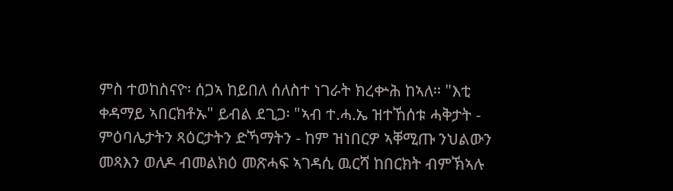ምስ ተወከስናዮ፡ ሰጋኣ ከይበለ ሰለስተ ነገራት ክረቍሕ ከኣለ። "እቲ ቀዳማይ ኣበርክቶኡ" ይብል ደጊጋ፡ "ኣብ ተ.ሓ.ኤ ዝተኸሰቱ ሓቅታት - ምዕባሌታትን ጻዕርታትን ድኻማትን - ከም ዝነበርዎ ኣቐሚጡ ንህልውን መጻእን ወለዶ ብመልክዕ መጽሓፍ ኣገዳሲ ዉርሻ ከበርክት ብምኽኣሉ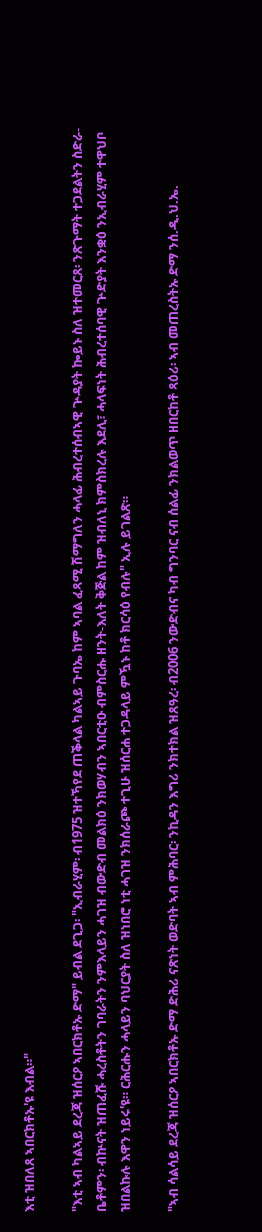እቲ ዝበለጸ ኣበርክቶኡ'ዩ እብል።"

"እቲ ኣብ ካልኣይ ደረጃ ዝሰርዖ ኣበርክቶኡ ድማ" ይብል ደጊጋ፡ "ኢብራሂም፡ ብ1975 ዝተኻየደ ጠቕላል ካልኣይ ጉባኤ ከም ኣባል ፈጻሚ ሽማግለን ሓላፊ ሕብረተሰብኣዊ ጕዳያት ኰይኑ ስለ ዝተመርጸ፡ ንጽጉማት ተጋደልትን ስድራ-ቤቶምን፡ ብኵናት ዝጠፈሹ ሓረስቶትን ገባራትን ንምእላይን ሓገዝ ብውድብ መልክዕ ንክወሃብን ኣበርቲዑ ብምስርሑ ዘንት-እለት ቅጅል ከም ዝብለኒ ክምስክረሉ እደሊ፣ ሓላፍነት ሕብረተሰባዊ ጕድያት እንቋዕ ንኢብራሂም ተዋህቦ ዝበልኩሉ እዋን ነይሩ'ዩ። ርሕርሑን ሓላይን ባህርያት ስለ ዝነበሮ ነቲ ሓገዝ ንክሰራጮ ተጊሁ ዝሰርሐ ተጋዳላይ ምዃኑ ከቶ ክርሳዕ የብሉ" ኢሉ ይገልጽ።

"ኣብ ሳልሳይ ደረጃ ዝሰርዖ ኣበርክቶኡ ድማ ድሕሪ ናጽነት ወድባት ኣብ ምሕባር፡ ንኪዳን እግሪ ንክተክል ዝጸዓረ፡ ብ2006 ንውድብና ካብ ግንባር ናብ ሰልፊ ንክልወጥ ዘበርከቶ ጻዕሪ፡ ኣብ መጠረስትኡ ድማ ንሰ.ዲ.ህ.ኤ.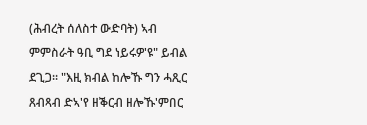(ሕብረት ሰለስተ ውድባት) ኣብ ምምስራት ዓቢ ግደ ነይሩዎ'ዩ" ይብል ደጊጋ። "እዚ ክብል ከሎኹ ግን ሓጺር ጸብጻብ ድኣ'የ ዘቕርብ ዘሎኹ'ምበር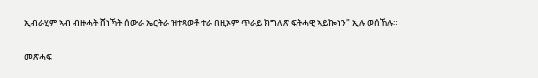ኢብራሂም ኣብ ብዙሓት ሸነኻት ሰውራ ኤርትራ ዝተጻወቶ ተራ በዚኦም ጥራይ ክግለጽ ፍትሓዊ ኣይኰነን" ኢሉ ወሰኸሉ።

መጽሓፍ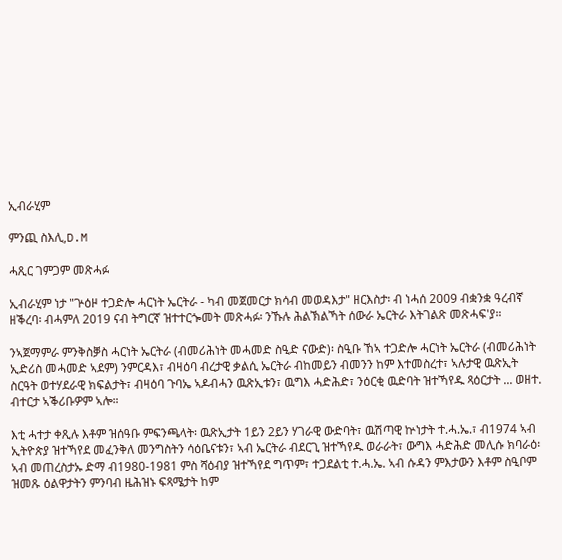ኢብራሂም

ምንጪ ስእሊ,D.M

ሓጺር ገምጋም መጽሓፉ

ኢብራሂም ነታ "ጕዕዞ ተጋድሎ ሓርነት ኤርትራ - ካብ መጀመርታ ክሳብ መወዳእታ" ዘርእስታ፡ ብ ነሓሰ 2009 ብቋንቋ ዓረብኛ ዘቕረባ፡ ብሓምለ 2019 ናብ ትግርኛ ዝተተርጐመት መጽሓፉ፡ ንኹሉ ሕልኽልኻት ሰውራ ኤርትራ እትገልጽ መጽሓፍ'ያ።

ንኣጀማምራ ምንቅስቓስ ሓርነት ኤርትራ (ብመሪሕነት መሓመድ ስዒድ ናውድ)፡ ስዒቡ ኸኣ ተጋድሎ ሓርነት ኤርትራ (ብመሪሕነት ኢድሪስ መሓመድ ኣደም) ንምርዳእ፣ ብዛዕባ ብረታዊ ቃልሲ ኤርትራ ብከመይን ብመንን ከም እተመስረተ፣ ኣሉታዊ ዉጽኢት ስርዓት ወተሃደራዊ ክፍልታት፣ ብዛዕባ ጉባኤ ኣዶብሓን ዉጽኢቱን፣ ዉግእ ሓድሕድ፣ ንዕርቂ ዉድባት ዝተኻየዱ ጻዕርታት ... ወዘተ. ብተርታ ኣቕሪቡዎም ኣሎ።

እቲ ሓተታ ቀጺሉ እቶም ዝሰዓቡ ምፍንጫላት፡ ዉጽኢታት 1ይን 2ይን ሃገራዊ ውድባት፣ ዉሽጣዊ ኵነታት ተ.ሓ.ኤ.፣ ብ1974 ኣብ ኢትዮጵያ ዝተኻየደ መፈንቅለ መንግስትን ሳዕቤናቱን፣ ኣብ ኤርትራ ብደርጊ ዝተኻየዱ ወራራት፣ ውግእ ሓድሕድ መሊሱ ክባራዕ፡ ኣብ መጠረስታኡ ድማ ብ1980-1981 ምስ ሻዕብያ ዝተኻየደ ግጥም፣ ተጋደልቲ ተ.ሓ.ኤ. ኣብ ሱዳን ምእታውን እቶም ስዒቦም ዝመጹ ዕልዋታትን ምንባብ ዜሕዝኑ ፍጻሜታት ከም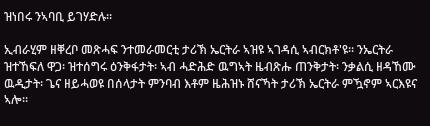ዝነበሩ ንኣባቢ ይገሃድሉ።

ኢብራሂም ዘቐረቦ መጽሓፍ ንተመራመርቲ ታሪኽ ኤርትራ ኣዝዩ ኣገዳሲ ኣብርክቶ'ዩ። ንኤርትራ ዝተኸፍለ ዋጋ፡ ዝተሰግሩ ዕንቅፋታት፡ ኣብ ሓድሕድ ዉግኣት ዜብጽሑ ጠንቅታት፡ ንቃልሲ ዘዳኸሙ ዉዲታት፡ ጌና ዘይሓወዩ በሰላታት ምንባብ እቶም ዜሕዝኑ ሸናኻት ታሪኽ ኤርትራ ምዃኖም ኣርእዩና ኣሎ።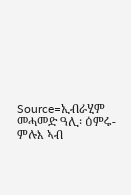Source=ኢብራሂም መሓመድ ዓሊ፡ ዕምሩ-ምሉእ ኣብ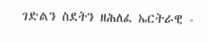ገድልን ስደትን ዘሕለፈ ኤርትራዊ -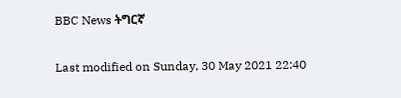BBC News ትግርኛ

Last modified on Sunday, 30 May 2021 22:40